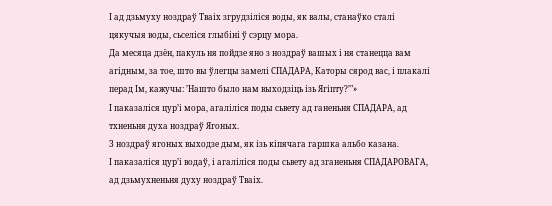І ад дзьмуху ноздраў Тваіх згрудзіліся воды, як валы, станаўко сталі цякучыя воды, сьселіся глыбіні ў сэрцу мора.
Да месяца дзён, пакуль ня пойдзе яно з ноздраў вашых і ня станецца вам агідным, за тое, што вы ўлегцы замелі СПАДАРА, Каторы сярод вас, і плакалі перад Ім, кажучы: ’Нашто было нам выходзіць ізь Ягіпту?’"»
І паказаліся цур’і мора, агаліліся поды сьвету ад ганеньня СПАДАРА, ад тхненьня духа ноздраў Ягоных.
З ноздраў ягоных выходзе дым, як ізь кіпячага гаршка альбо казана.
І паказаліся цур’і водаў, і агаліліся поды сьвету ад зганеньня СПАДАРОВАГА, ад дзьмухненьня духу ноздраў Тваіх.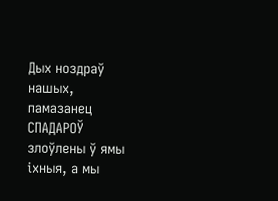Дых ноздраў нашых, памазанец СПАДАРОЎ злоўлены ў ямы іхныя, а мы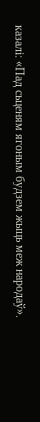казалі: «Пад сьценям ягоным будзем жыць меж народаў».